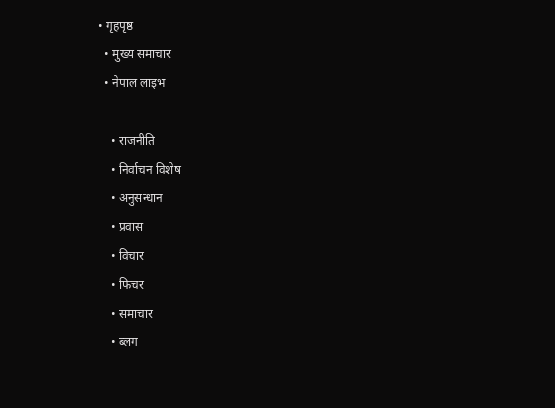• गृहपृष्ठ
  • मुख्य समाचार
  • नेपाल लाइभ

    • राजनीति
    • निर्वाचन विशेष
    • अनुसन्धान
    • प्रवास
    • विचार
    • फिचर
    • समाचार
    • ब्लग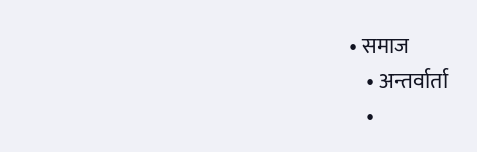• समाज
    • अन्तर्वार्ता
    •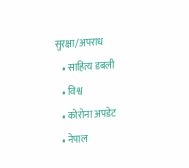सुरक्षा/अपराध
    • साहित्य डबली
    • विश्व
    • कोरोना अपडेट
    • नेपाल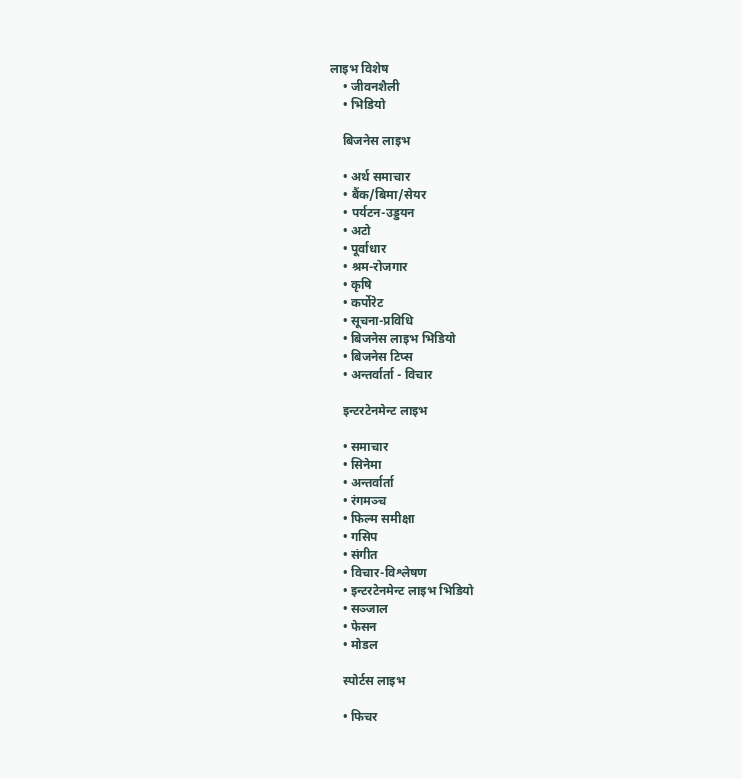लाइभ विशेष
    • जीवनशैली
    • भिडियो

    बिजनेस लाइभ

    • अर्थ समाचार
    • बैंक/बिमा/सेयर
    • पर्यटन-उड्डयन
    • अटो
    • पूर्वाधार
    • श्रम-रोजगार
    • कृषि
    • कर्पोरेट
    • सूचना-प्रविधि
    • बिजनेस लाइभ भिडियो
    • बिजनेस टिप्स
    • अन्तर्वार्ता - विचार

    इन्टरटेनमेन्ट लाइभ

    • समाचार
    • सिनेमा
    • अन्तर्वार्ता
    • रंगमञ्च
    • फिल्म समीक्षा
    • गसिप
    • संगीत
    • विचार-विश्लेषण
    • इन्टरटेनमेन्ट लाइभ भिडियो
    • सञ्जाल
    • फेसन
    • मोडल

    स्पोर्टस लाइभ

    • फिचर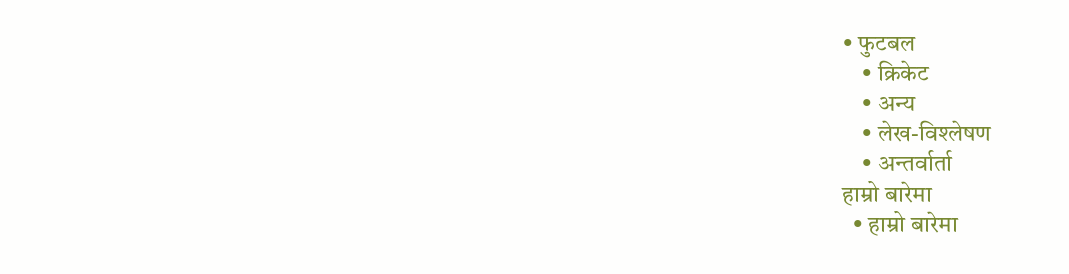• फुटबल
    • क्रिकेट
    • अन्य
    • लेख-विश्लेषण
    • अन्तर्वार्ता
हाम्रो बारेमा
  • हाम्रो बारेमा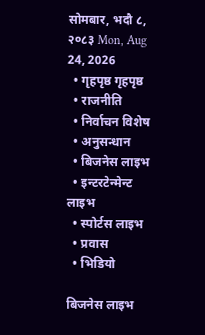सोमबार, भदौ ८, २०८३ Mon, Aug 24, 2026
  • गृहपृष्ठ गृहपृष्ठ
  • राजनीति
  • निर्वाचन विशेष
  • अनुसन्धान
  • बिजनेस लाइभ
  • इन्टरटेन्मेन्ट लाइभ
  • स्पोर्टस लाइभ
  • प्रवास
  • भिडियो

बिजनेस लाइभ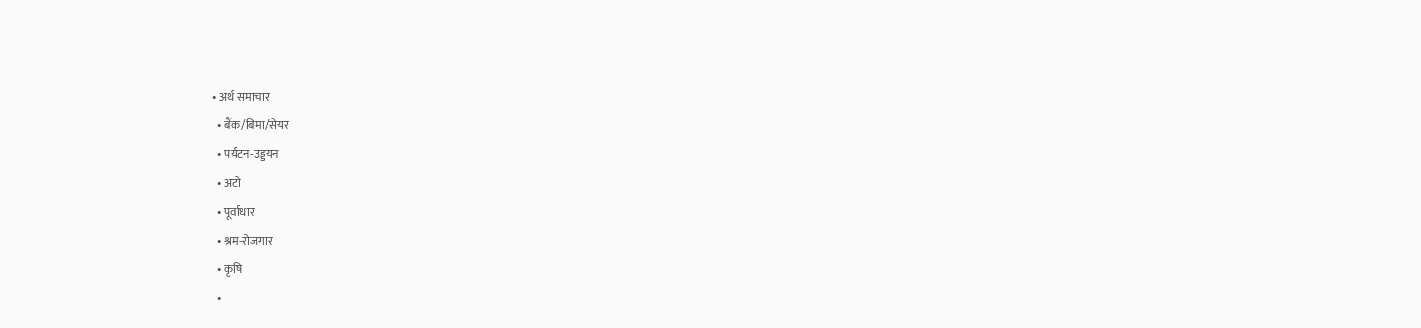• अर्थ समाचार
  • बैंक/बिमा/सेयर
  • पर्यटन-उड्डयन
  • अटो
  • पूर्वाधार
  • श्रम-रोजगार
  • कृषि
  •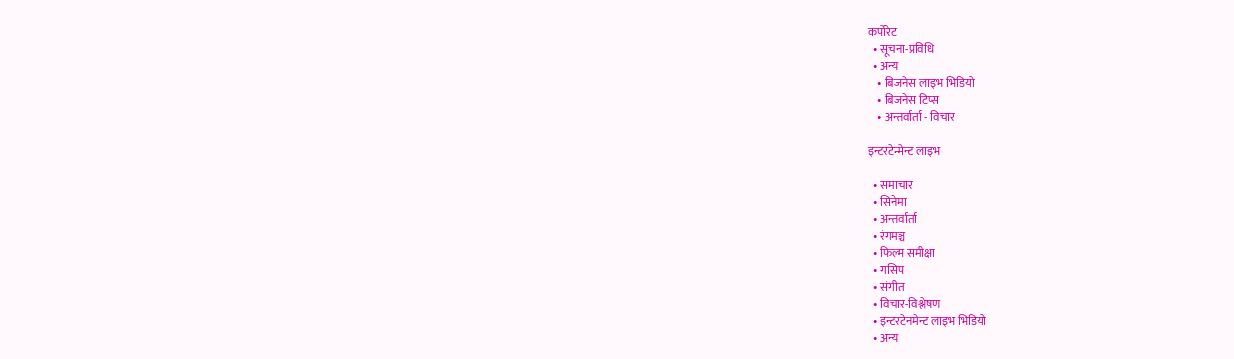कर्पोरेट
  • सूचना-प्रविधि
  • अन्य
    • बिजनेस लाइभ भिडियो
    • बिजनेस टिप्स
    • अन्तर्वार्ता - विचार

इन्टरटेन्मेन्ट लाइभ

  • समाचार
  • सिनेमा
  • अन्तर्वार्ता
  • रंगमञ्च
  • फिल्म समीक्षा
  • गसिप
  • संगीत
  • विचार-विश्लेषण
  • इन्टरटेनमेन्ट लाइभ भिडियो
  • अन्य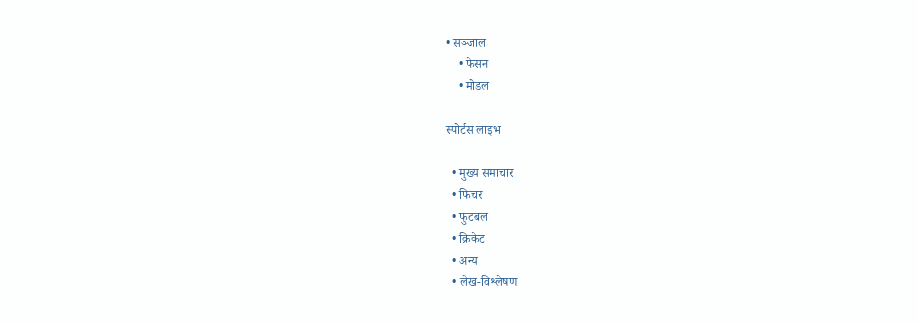• सञ्जाल
    • फेसन
    • मोडल

स्पोर्टस लाइभ

  • मुख्य समाचार
  • फिचर
  • फुटबल
  • क्रिकेट
  • अन्य
  • लेख-विश्लेषण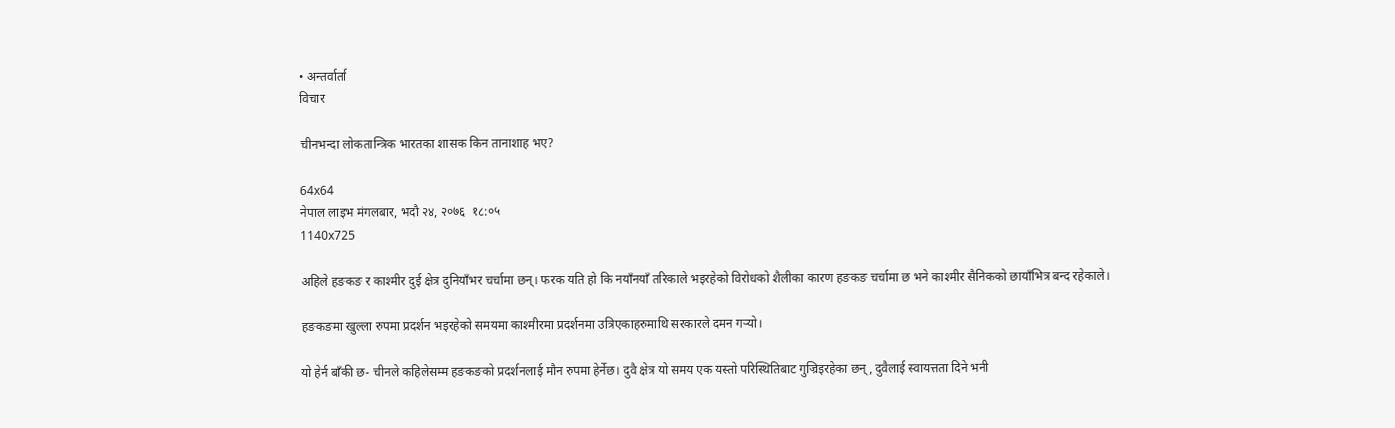• अन्तर्वार्ता
विचार

चीनभन्दा लोकतान्त्रिक भारतका शासक किन तानाशाह भए?

64x64
नेपाल लाइभ मंगलबार, भदौ २४, २०७६  १८:०५
1140x725

अहिले हङकङ र काश्मीर दुई क्षेत्र दुनियाँभर चर्चामा छन्। फरक यति हो कि नयाँनयाँ तरिकाले भइरहेको विरोधको शैलीका कारण हङकङ चर्चामा छ भने काश्मीर सैनिकको छायाँभित्र बन्द रहेकाले।

हङकङमा खुल्ला रुपमा प्रदर्शन भइरहेको समयमा काश्मीरमा प्रदर्शनमा उत्रिएकाहरुमाथि सरकारले दमन गर्‍यो।

यो हेर्न बाँकी छ- चीनले कहिलेसम्म हङकङको प्रदर्शनलाई मौन रुपमा हेर्नेछ। दुवै क्षेत्र यो समय एक यस्तो परिस्थितिबाट गुज्रिइरहेका छन्, दुवैलाई स्वायत्तता दिने भनी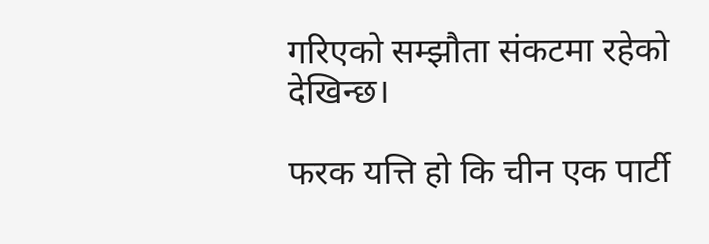गरिएको सम्झौता संकटमा रहेको देखिन्छ।

फरक यत्ति हो कि चीन एक पार्टी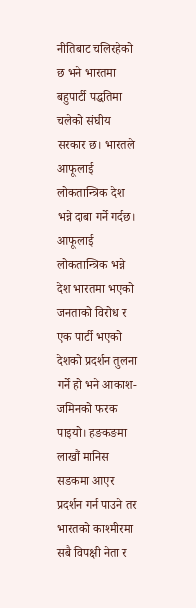नीतिबाट चलिरहेको छ भने भारतमा बहुपार्टी पद्धतिमा चलेको संघीय सरकार छ। भारतले आफूलाई लोकतान्त्रिक देश भन्ने दाबा गर्ने गर्दछ। आफूलाई लोकतान्त्रिक भन्ने देश भारतमा भएको जनताको विरोध र एक पार्टी भएको देशको प्रदर्शन तुलना गर्ने हो भने आकाश-जमिनको फरक पाइयो। हङकङमा लाखौं मानिस सडकमा आएर प्रदर्शन गर्न पाउने तर भारतको काश्मीरमा सबै विपक्षी नेता र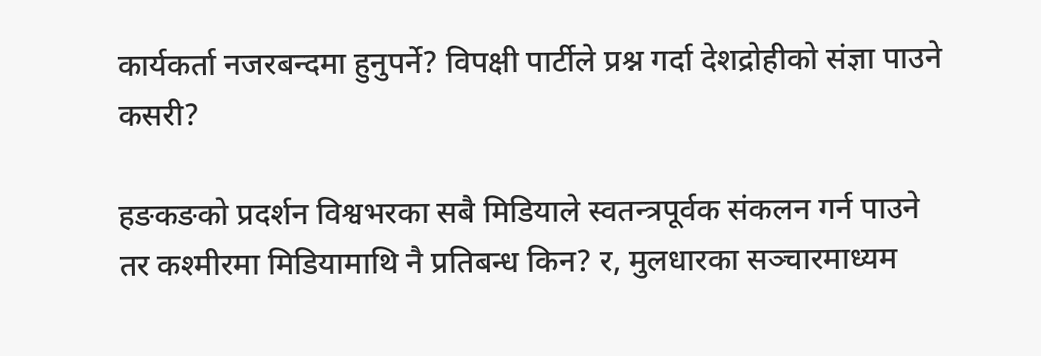कार्यकर्ता नजरबन्दमा हुनुपर्ने? विपक्षी पार्टीले प्रश्न गर्दा देशद्रोहीको संज्ञा पाउने कसरी?

हङकङको प्रदर्शन विश्वभरका सबै मिडियाले स्वतन्त्रपूर्वक संकलन गर्न पाउने तर कश्मीरमा मिडियामाथि नै प्रतिबन्ध किन? र, मुलधारका सञ्चारमाध्यम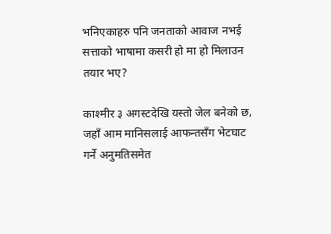भनिएकाहरु पनि जनताको आवाज नभई सत्ताको भाषामा कसरी हो मा हो मिलाउन तयार भए?

काश्मीर ३ अगस्टदेखि यस्तो जेल बनेको छ, जहाँ आम मानिसलाई आफन्तसँग भेटघाट गर्ने अनुमतिसमेत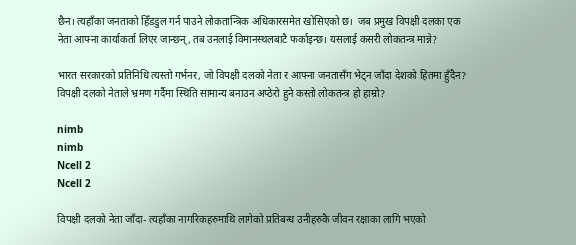छैन। त्यहाँका जनताको हिँडडुल गर्न पाउने लोकतान्त्रिक अधिकारसमेत खोसिएको छ।  जब प्रमुख विपक्षी दलका एक नेता आफ्ना कार्याकर्ता लिएर जान्छन्, तब उनलाई विमानस्थलबाटै फर्काइन्छ। यसलाई कसरी लोकतन्त्र मान्ने?

भारत सरकारको प्रतिनिधि त्यस्तो गर्भनर, जो विपक्षी दलको नेता र आफ्ना जनतासँग भेट्न जाँदा देशको हितमा हुँदैन? विपक्षी दलको नेताले भ्रमण गर्दैमा स्थिति सामान्य बनाउन अप्ठेरो हुने कस्तो लोकतन्त्र हो हाम्रो?

nimb
nimb
Ncell 2
Ncell 2

विपक्षी दलको नेता जाँदा- त्यहाँका नागरिकहरुमाथि लागेको प्रतिबन्ध उनीहरुकै जीवन रक्षाका लागि भएको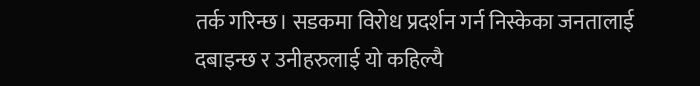तर्क गरिन्छ। सडकमा विरोध प्रदर्शन गर्न निस्केका जनतालाई दबाइन्छ र उनीहरुलाई यो कहिल्यै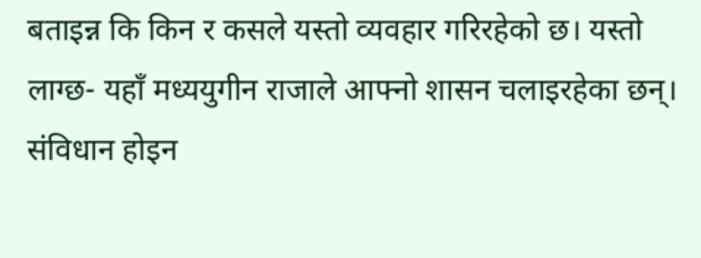बताइन्न कि किन र कसले यस्तो व्यवहार गरिरहेको छ। यस्तो लाग्छ- यहाँ मध्ययुगीन राजाले आफ्नो शासन चलाइरहेका छन्। संविधान होइन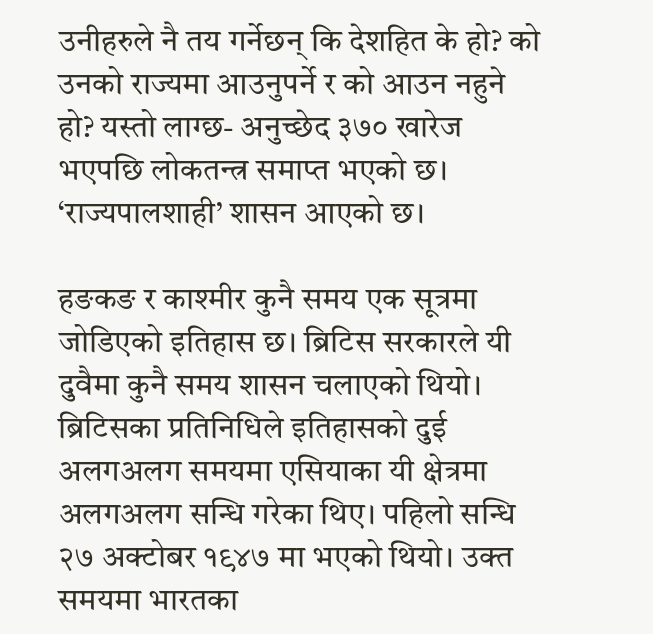उनीहरुले नै तय गर्नेछन् कि देशहित के हो? को उनको राज्यमा आउनुपर्ने र को आउन नहुने हो? यस्तो लाग्छ- अनुच्छेद ३७० खारेज भएपछि लोकतन्त्र समाप्त भएको छ। ‘राज्यपालशाही’ शासन आएको छ।

हङकङ र काश्मीर कुनै समय एक सूत्रमा जोडिएको इतिहास छ। ब्रिटिस सरकारले यी दुवैमा कुनै समय शासन चलाएको थियो। ब्रिटिसका प्रतिनिधिले इतिहासको दुई अलगअलग समयमा एसियाका यी क्षेत्रमा अलगअलग सन्धि गरेका थिए। पहिलो सन्धि २७ अक्टोबर १९४७ मा भएको थियो। उक्त समयमा भारतका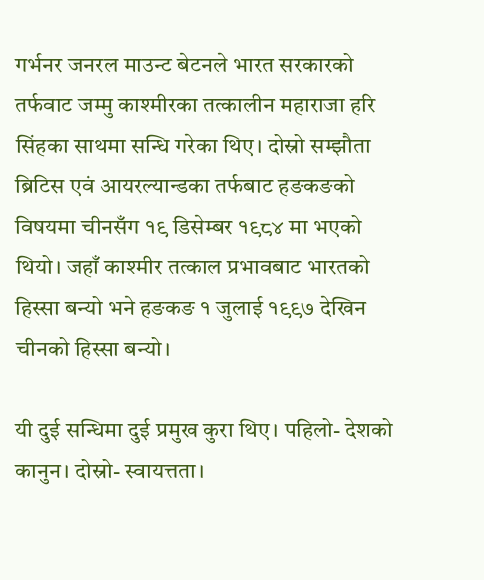गर्भनर जनरल माउन्ट बेटनले भारत सरकारको तर्फवाट जम्मु काश्मीरका तत्कालीन महाराजा हरि सिंहका साथमा सन्धि गरेका थिए। दोस्रो सम्झौता ब्रिटिस एवं आयरल्यान्डका तर्फबाट हङकङको विषयमा चीनसँग १९ डिसेम्बर १९८४ मा भएको थियो। जहाँ काश्मीर तत्काल प्रभावबाट भारतको हिस्सा बन्यो भने हङकङ १ जुलाई १९९७ देखिन चीनको हिस्सा बन्यो।

यी दुई सन्धिमा दुई प्रमुख कुरा थिए। पहिलो- देशको कानुन। दोस्रो- स्वायत्तता।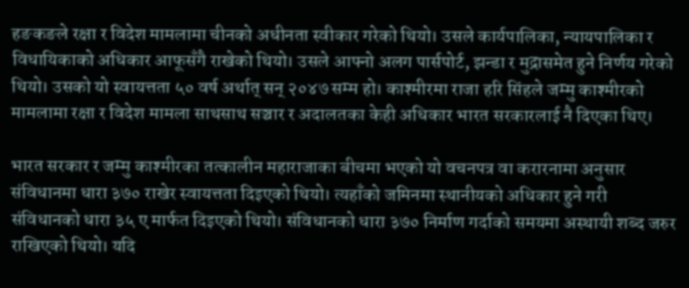हङकङले रक्षा र विदेश मामलामा चीनको अधीनता स्वीकार गरेको थियो। उसले कार्यपालिका, न्यायपालिका र विधायिकाको अधिकार आफूसँगै राखेको थियो। उसले आफ्नो अलग पार्सपोर्ट, झन्डा र मुद्रासमेत हुने निर्णय गरेको थियो। उसको यो स्वायत्तता ५० वर्ष अर्थात् सन् २०४७ सम्म हो। काश्मीरमा राजा हरि सिंहले जम्मु काश्मीरको मामलामा रक्षा र विदेश मामला साथसाथ सञ्चार र अदालतका केही अधिकार भारत सरकारलाई नै दिएका थिए।

भारत सरकार र जम्मु काश्मीरका तत्कालीन महाराजाका बीचमा भएको यो वचनपत्र वा करारनामा अनुसार संविधानमा धारा ३७० राखेर स्वायत्तता दिइएको थियो। त्यहाँको जमिनमा स्थानीयको अधिकार हुने गरी संविधानको धारा ३५ ए मार्फत दिइएको थियो। संविधानको धारा ३७० निर्माण गर्दाको समयमा अस्थायी शब्द जरुर राखिएको थियो। यदि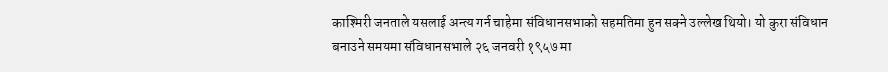काश्मिरी जनताले यसलाई अन्त्य गर्न चाहेमा संविधानसभाको सहमतिमा हुन सक्ने उल्लेख थियो। यो कुरा संविधान बनाउने समयमा संविधानसभाले २६ जनवरी १९५७ मा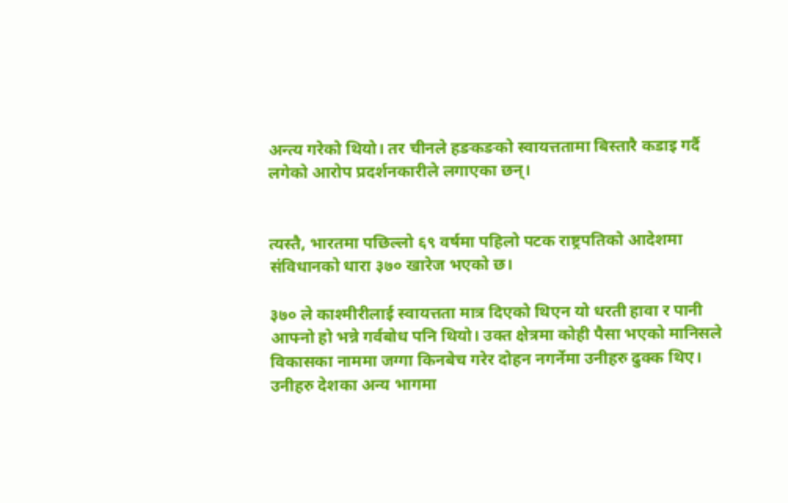अन्त्य गरेको थियो। तर चीनले हङकङको स्वायत्ततामा बिस्तारै कडाइ गर्दै लगेको आरोप प्रदर्शनकारीले लगाएका छन्।


त्यस्तै, भारतमा पछिल्लो ६९ वर्षमा पहिलो पटक राष्ट्रपतिको आदेशमा संविधानको धारा ३७० खारेज भएको छ।

३७० ले काश्मीरीलाई स्वायत्तता मात्र दिएको थिएन यो धरती हावा र पानी आफ्नो हो भन्ने गर्वबोध पनि थियो। उक्त क्षेत्रमा कोही पैसा भएको मानिसले विकासका नाममा जग्गा किनबेच गरेर दोहन नगर्नेमा उनीहरु ढुक्क थिए। उनीहरु देशका अन्य भागमा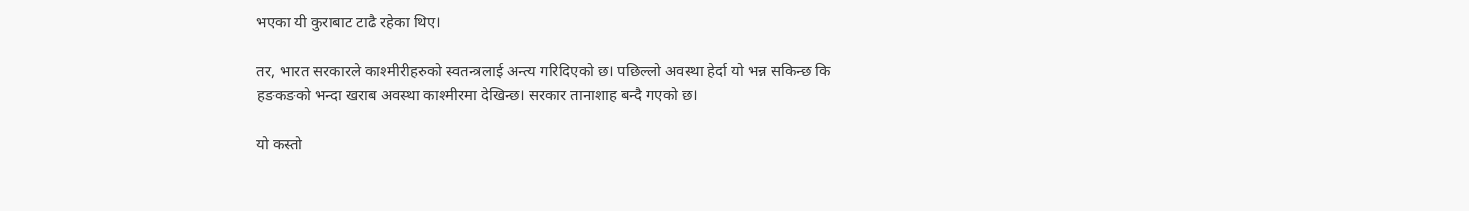भएका यी कुराबाट टाढै रहेका थिए।

तर, भारत सरकारले काश्मीरीहरुको स्वतन्त्रलाई अन्त्य गरिदिएको छ। पछिल्लो अवस्था हेर्दा यो भन्न सकिन्छ कि हङकङको भन्दा खराब अवस्था काश्मीरमा देखिन्छ। सरकार तानाशाह बन्दै गएको छ।

यो कस्तो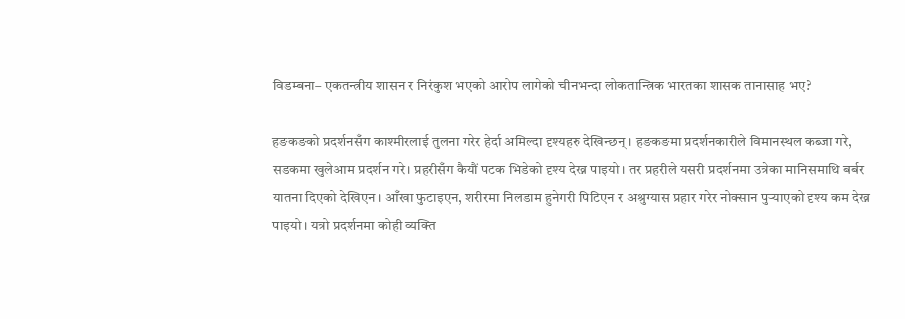विडम्बना– एकतन्त्रीय शासन र निरंकुश भएको आरोप लागेको चीनभन्दा लोकतान्त्रिक भारतका शासक तानासाह भए?

हङकङको प्रदर्शनसँग काश्मीरलाई तुलना गरेर हेर्दा अमिल्दा दृश्यहरु देखिन्छन्। हङकङमा प्रदर्शनकारीले विमानस्थल कब्जा गरे, सडकमा खुलेआम प्रदर्शन गरे। प्रहरीसँग कैयौं पटक भिडेको दृश्य देख्न पाइयो। तर प्रहरीले यसरी प्रदर्शनमा उत्रेका मानिसमाथि बर्बर यातना दिएको देखिएन। आँखा फुटाइएन, शरीरमा निलडाम हुनेगरी पिटिएन र अश्रुग्यास प्रहार गरेर नोक्सान पुर्‍याएको दृश्य कम देख्न पाइयो। यत्रो प्रदर्शनमा कोही व्यक्ति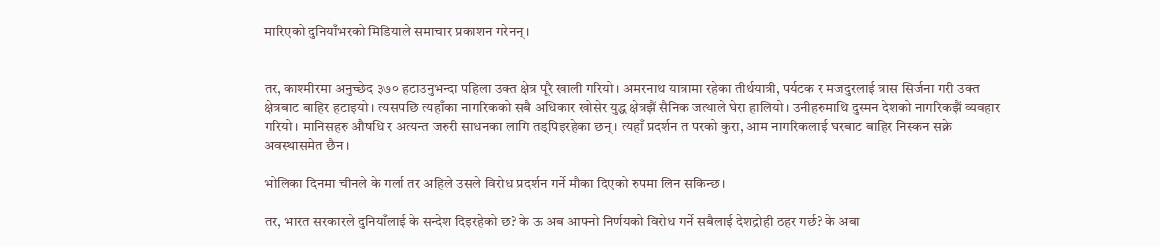मारिएको दुनियाँभरको मिडियाले समाचार प्रकाशन गरेनन्।


तर, काश्मीरमा अनुच्छेद ३७० हटाउनुभन्दा पहिला उक्त क्षेत्र पूरै खाली गरियो। अमरनाथ यात्रामा रहेका तीर्थयात्री, पर्यटक र मजदुरलाई त्रास सिर्जना गरी उक्त क्षेत्रबाट बाहिर हटाइयो। त्यसपछि त्यहाँका नागरिकको सबै अधिकार खोसेर युद्ध क्षेत्रझैं सैनिक जत्थाले घेरा हालियो। उनीहरुमाथि दुस्मन देशको नागरिकझैं व्यवहार गरियो। मानिसहरु औषधि र अत्यन्त जरुरी साधनका लागि तड्पिइरहेका छन्। त्यहाँ प्रदर्शन त परको कुरा, आम नागरिकलाई घरबाट बाहिर निस्कन सक्ने अवस्थासमेत छैन।

भोलिका दिनमा चीनले के गर्ला तर अहिले उसले विरोध प्रदर्शन गर्ने मौका दिएको रुपमा लिन सकिन्छ।

तर, भारत सरकारले दुनियाँलाई के सन्देश दिइरहेको छ? के ऊ अब आफ्नो निर्णयको विरोध गर्ने सबैलाई देशद्रोही ठहर गर्छ? के अबा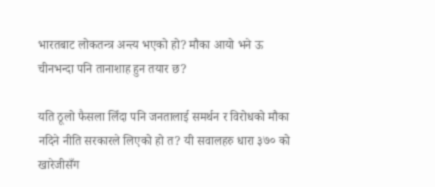भारतबाट लोकतन्त्र अन्त्य भएको हो? मौका आयो भने ऊ चीनभन्दा पनि तानाशाह हुन तयार छ?

यति ठूलो फैसला लिँदा पनि जनतालाई समर्थन र विरोधको मौका नदिने नीति सरकारले लिएको हो त? यी सवालहरु धारा ३७० को खारेजीसँग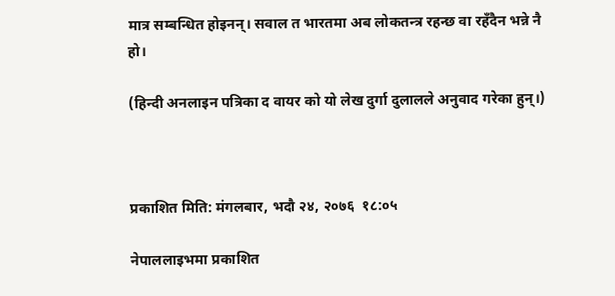मात्र सम्बन्धित होइनन्। सवाल त भारतमा अब लोकतन्त्र रहन्छ वा रहँदैन भन्ने नै हो।

(हिन्दी अनलाइन पत्रिका द वायर को यो लेख दुर्गा दुलालले अनुवाद गरेका हुन्।)



प्रकाशित मिति: मंगलबार, भदौ २४, २०७६  १८:०५

नेपाललाइभमा प्रकाशित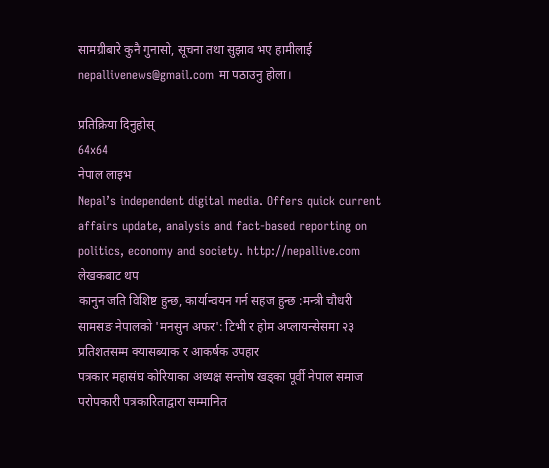सामग्रीबारे कुनै गुनासो, सूचना तथा सुझाव भए हामीलाई nepallivenews@gmail.com मा पठाउनु होला।

प्रतिक्रिया दिनुहोस्
64x64
नेपाल लाइभ
Nepal’s independent digital media. Offers quick current affairs update, analysis and fact-based reporting on politics, economy and society. http://nepallive.com
लेखकबाट थप
कानुन जति विशिष्ट हुन्छ, कार्यान्वयन गर्न सहज हुन्छ :मन्त्री चौधरी
सामसङ नेपालको 'मनसुन अफर': टिभी र होम अप्लायन्सेसमा २३ प्रतिशतसम्म क्यासब्याक र आकर्षक उपहार
पत्रकार महासंघ कोरियाका अध्यक्ष सन्तोष खड्का पूर्वी नेपाल समाज परोपकारी पत्रकारिताद्वारा सम्मानित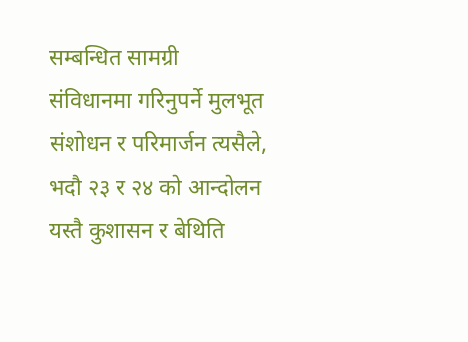सम्बन्धित सामग्री
संविधानमा गरिनुपर्ने मुलभूत संशोधन र परिमार्जन त्यसैले, भदौ २३ र २४ को आन्दोलन यस्तै कुशासन र बेथिति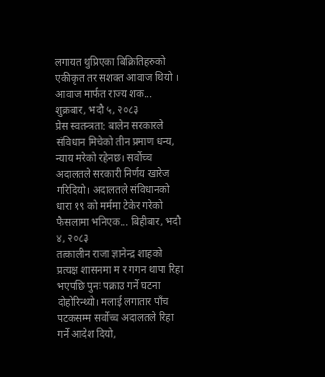लगायत थुप्रिएका बिक्रितिहरुको एकीकृत तर सशक्त आवाज थियो । आवाज मार्फत राज्य शक... शुक्रबार, भदौ ५, २०८३
प्रेस स्वतन्त्रता: बालेन सरकारले संविधान मिचेको तीन प्रमाण धन्य, न्याय मरेको रहेनछ। सर्वोच्च अदालतले सरकारी निर्णय खारेज गरिदियो। अदालतले संविधानको धारा १९ को मर्ममा टेकेर गरेको फैसलामा भनिएक... बिहीबार, भदौ ४, २०८३
तत्कालीन राजा ज्ञानेन्द्र शाहको प्रत्यक्ष शासनमा म र गगन थापा रिहा भएपछि पुनः पक्राउ गर्ने घटना दोहोरिन्थ्यो। मलाई लगातार पाँच पटकसम्म सर्वोच्च अदालतले रिहा गर्ने आदेश दियो,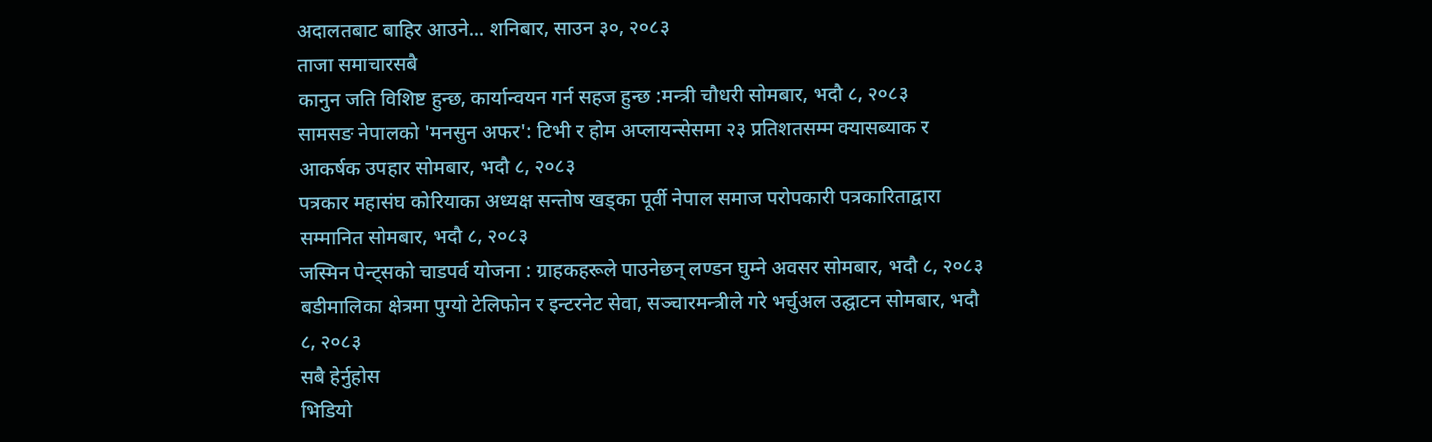अदालतबाट बाहिर आउने... शनिबार, साउन ३०, २०८३
ताजा समाचारसबै
कानुन जति विशिष्ट हुन्छ, कार्यान्वयन गर्न सहज हुन्छ :मन्त्री चौधरी सोमबार, भदौ ८, २०८३
सामसङ नेपालको 'मनसुन अफर': टिभी र होम अप्लायन्सेसमा २३ प्रतिशतसम्म क्यासब्याक र आकर्षक उपहार सोमबार, भदौ ८, २०८३
पत्रकार महासंघ कोरियाका अध्यक्ष सन्तोष खड्का पूर्वी नेपाल समाज परोपकारी पत्रकारिताद्वारा सम्मानित सोमबार, भदौ ८, २०८३
जस्मिन पेन्ट्सको चाडपर्व योजना : ग्राहकहरूले पाउनेछन् लण्डन घुम्ने अवसर सोमबार, भदौ ८, २०८३
बडीमालिका क्षेत्रमा पुग्यो टेलिफोन र इन्टरनेट सेवा, सञ्चारमन्त्रीले गरे भर्चुअल उद्घाटन सोमबार, भदौ ८, २०८३
सबै हेर्नुहोस
भिडियो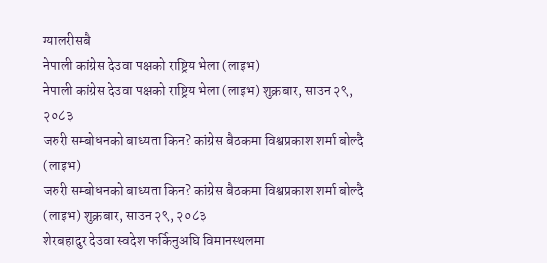ग्यालरीसबै
नेपाली कांग्रेस देउवा पक्षको राष्ट्रिय भेला (लाइभ)
नेपाली कांग्रेस देउवा पक्षको राष्ट्रिय भेला (लाइभ) शुक्रबार, साउन २९, २०८३
जरुरी सम्बोधनको बाध्यता किन? कांग्रेस बैठकमा विश्वप्रकाश शर्मा बोल्दै (लाइभ)
जरुरी सम्बोधनको बाध्यता किन? कांग्रेस बैठकमा विश्वप्रकाश शर्मा बोल्दै (लाइभ) शुक्रबार, साउन २९, २०८३
शेरबहादुर देउवा स्वदेश फर्किनुअघि विमानस्थलमा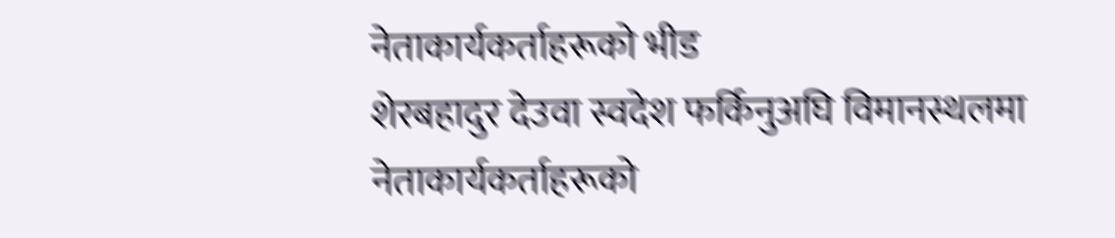नेताकार्यकर्ताहरूको भीड
शेरबहादुर देउवा स्वदेश फर्किनुअघि विमानस्थलमा नेताकार्यकर्ताहरूको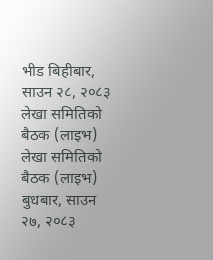भीड बिहीबार, साउन २८, २०८३
लेखा समितिको बैठक (लाइभ)
लेखा समितिको बैठक (लाइभ) बुधबार, साउन २७, २०८३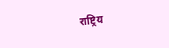राष्ट्रिय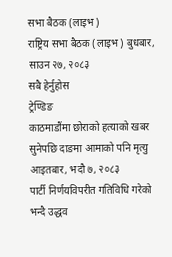सभा बैठक (लाइभ)
राष्ट्रिय सभा बैठक (लाइभ) बुधबार, साउन २७, २०८३
सबै हेर्नुहोस
ट्रेण्डिङ
काठमाडौंमा छोराको हत्याको खबर सुनेपछि दाङमा आमाको पनि मृत्यु आइतबार, भदौ ७, २०८३
पार्टी निर्णयविपरीत गतिविधि गरेको भन्दै उद्धव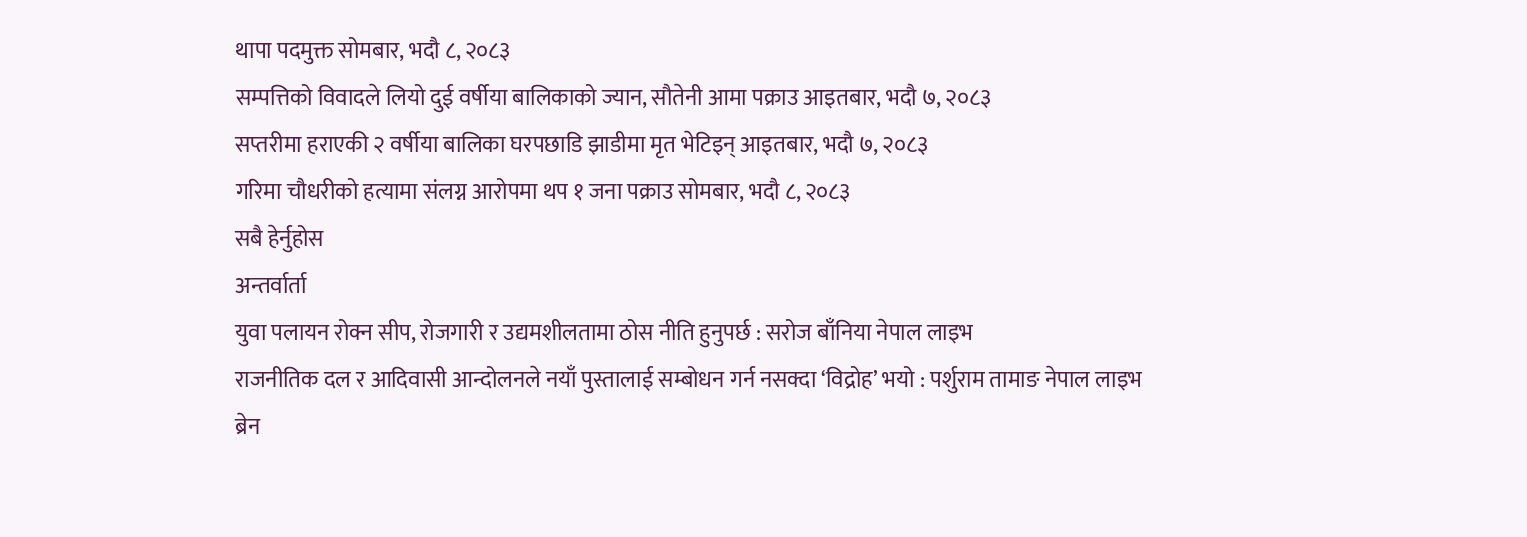थापा पदमुक्त सोमबार, भदौ ८, २०८३
सम्पत्तिको विवादले लियो दुई वर्षीया बालिकाको ज्यान, सौतेनी आमा पक्राउ आइतबार, भदौ ७, २०८३
सप्तरीमा हराएकी २ वर्षीया बालिका घरपछाडि झाडीमा मृत भेटिइन् आइतबार, भदौ ७, २०८३
गरिमा चौधरीको हत्यामा संलग्न आरोपमा थप १ जना पक्राउ सोमबार, भदौ ८, २०८३
सबै हेर्नुहोस
अन्तर्वार्ता
युवा पलायन रोक्न सीप, रोजगारी र उद्यमशीलतामा ठोस नीति हुनुपर्छ : सरोज बाँनिया नेपाल लाइभ
राजनीतिक दल र आदिवासी आन्दोलनले नयाँ पुस्तालाई सम्बोधन गर्न नसक्दा ‘विद्रोह’ भयो : पर्शुराम तामाङ नेपाल लाइभ
ब्रेन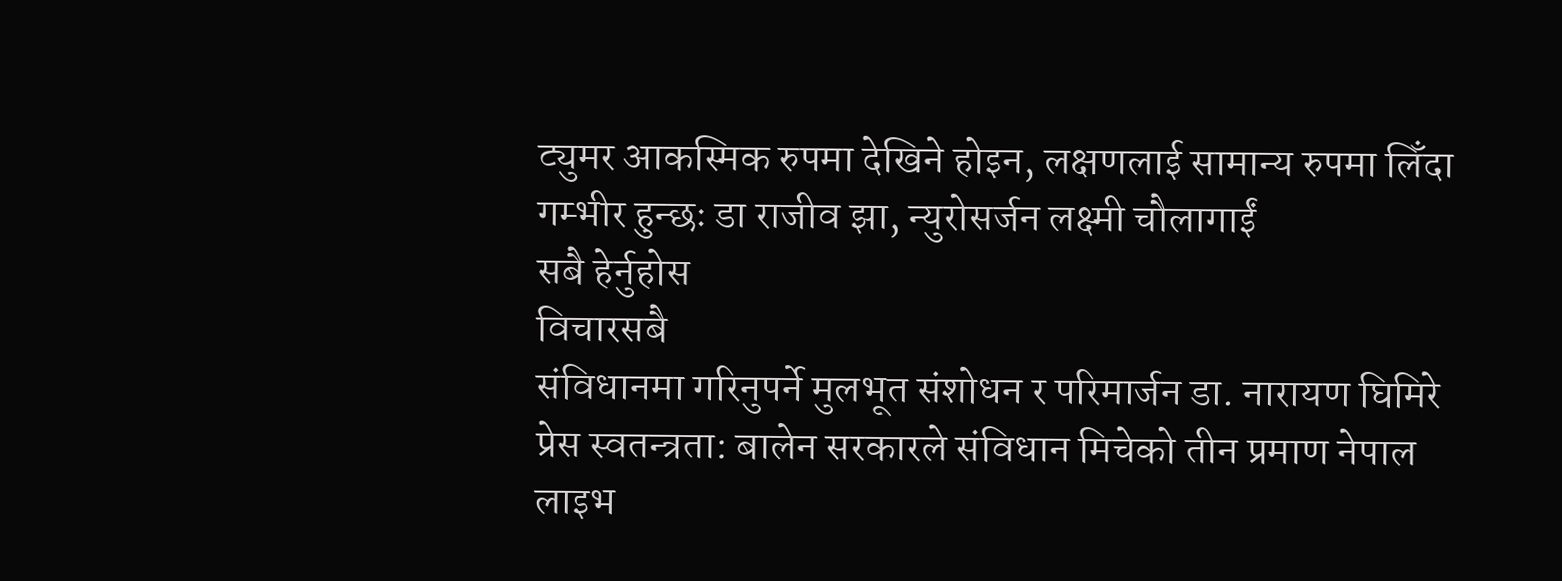ट्युमर आकस्मिक रुपमा देखिने होइन, लक्षणलाई सामान्य रुपमा लिँदा गम्भीर हुन्छः डा राजीव झा, न्युरोसर्जन लक्ष्मी चौलागाईं
सबै हेर्नुहोस
विचारसबै
संविधानमा गरिनुपर्ने मुलभूत संशोधन र परिमार्जन डा. नारायण घिमिरे
प्रेस स्वतन्त्रता: बालेन सरकारले संविधान मिचेको तीन प्रमाण नेपाल लाइभ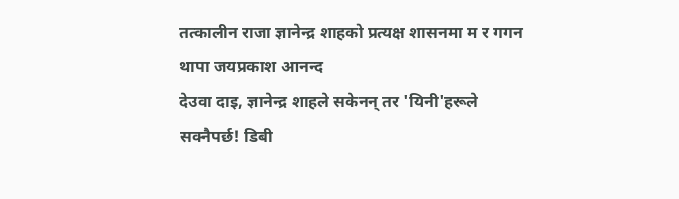तत्कालीन राजा ज्ञानेन्द्र शाहको प्रत्यक्ष शासनमा म र गगन थापा जयप्रकाश आनन्द
देउवा दाइ, ज्ञानेन्द्र शाहले सकेनन् तर 'यिनी'हरूले सक्नैपर्छ! डिबी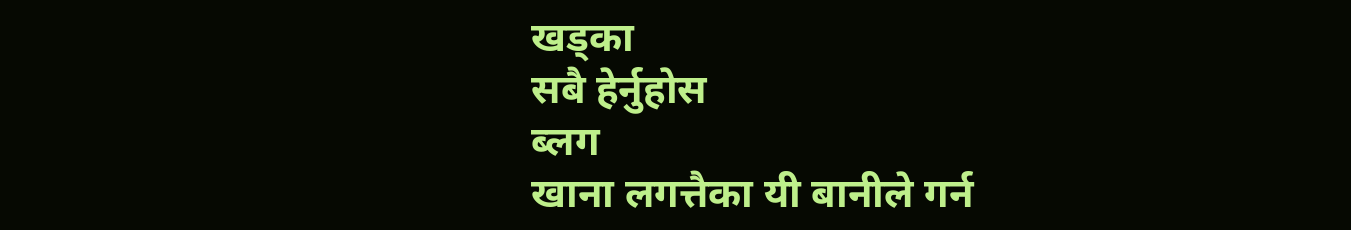खड्का
सबै हेर्नुहोस
ब्लग
खाना लगत्तैका यी बानीले गर्न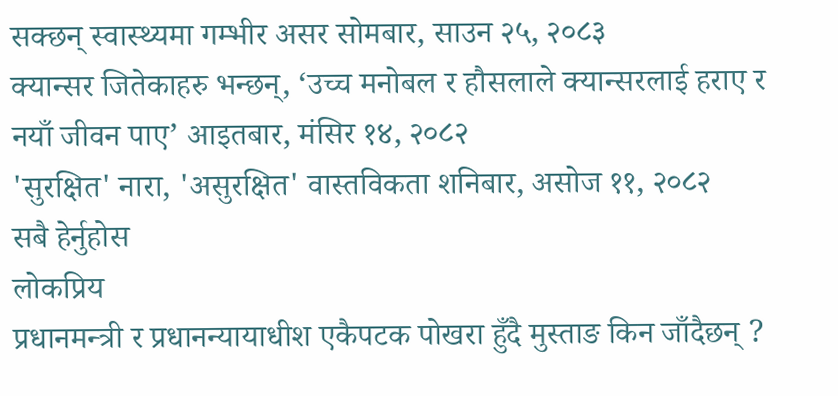सक्छन् स्वास्थ्यमा गम्भीर असर सोमबार, साउन २५, २०८३
क्यान्सर जितेकाहरु भन्छन्, ‘उच्च मनोबल र हौसलाले क्यान्सरलाई हराए र नयाँ जीवन पाए’ आइतबार, मंसिर १४, २०८२
'सुरक्षित' नारा, 'असुरक्षित' वास्तविकता शनिबार, असोज ११, २०८२
सबै हेर्नुहोस
लोकप्रिय
प्रधानमन्त्री र प्रधानन्यायाधीश एकैपटक पोखरा हुँदै मुस्ताङ किन जाँदैछन् ?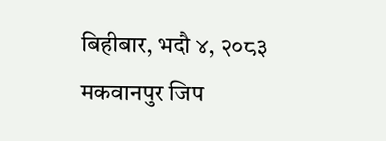बिहीबार, भदौ ४, २०८३
मकवानपुर जिप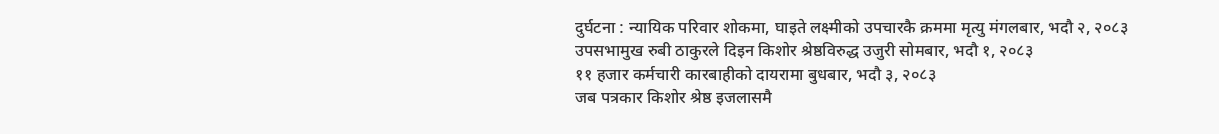दुर्घटना : न्यायिक परिवार शोकमा, घाइते लक्ष्मीको उपचारकै क्रममा मृत्यु मंगलबार, भदौ २, २०८३
उपसभामुख रुबी ठाकुरले दिइन किशोर श्रेष्ठविरुद्ध उजुरी सोमबार, भदौ १, २०८३
११ हजार कर्मचारी कारबाहीको दायरामा बुधबार, भदौ ३, २०८३
जब पत्रकार किशोर श्रेष्ठ इजलासमै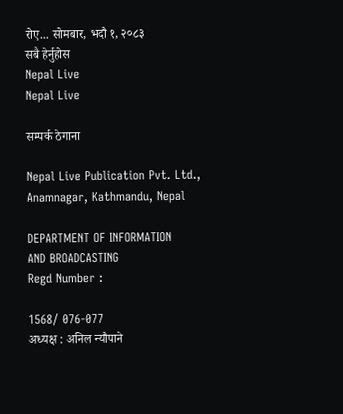रोए... सोमबार, भदौ १, २०८३
सबै हेर्नुहोस
Nepal Live
Nepal Live

सम्पर्क ठेगाना

Nepal Live Publication Pvt. Ltd.,
Anamnagar, Kathmandu, Nepal

DEPARTMENT OF INFORMATION
AND BROADCASTING
Regd Number :

1568/ 076-077
अध्यक्ष : अनिल न्यौपाने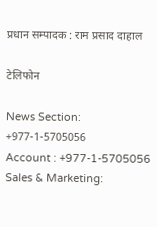प्रधान सम्पादक : राम प्रसाद दाहाल

टेलिफोन

News Section: +977-1-5705056
Account : +977-1-5705056
Sales & Marketing: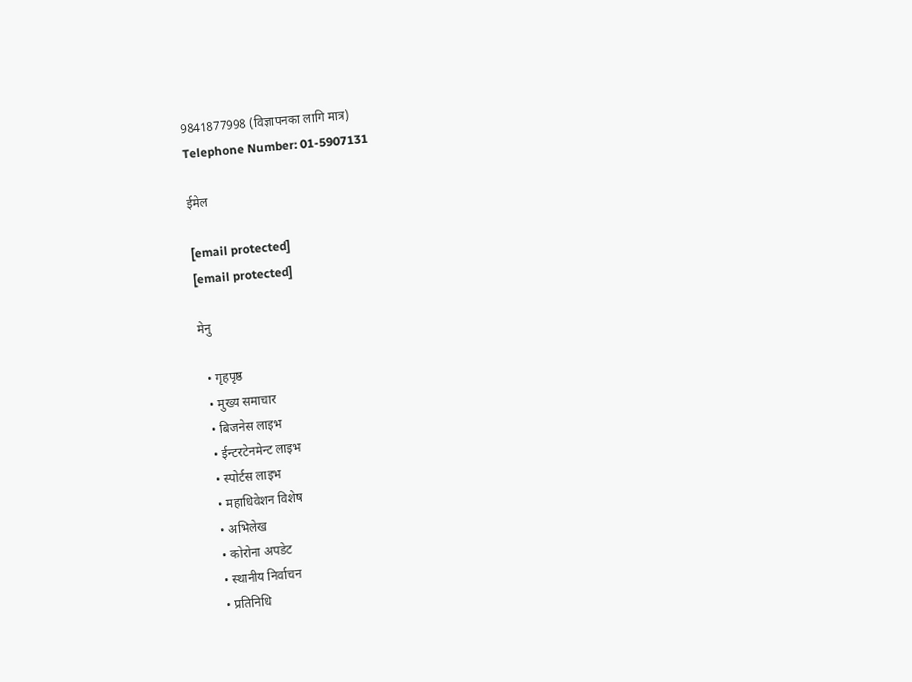9841877998 (विज्ञापनका लागि मात्र)
Telephone Number: 01-5907131

ईमेल

[email protected]
[email protected]

मेनु

  • गृहपृष्ठ
  • मुख्य समाचार
  • बिजनेस लाइभ
  • ईन्टरटेनमेन्ट लाइभ
  • स्पोर्टस लाइभ
  • महाधिवेशन विशेष
  • अभिलेख
  • कोरोना अपडेट
  • स्थानीय निर्वाचन
  • प्रतिनिधि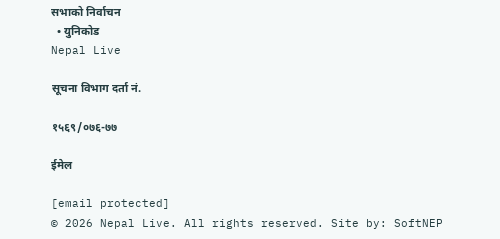सभाको निर्वाचन
  • युनिकोड
Nepal Live

सूचना विभाग दर्ता नं.

१५६९/०७६-७७

ईमेल

[email protected]
© 2026 Nepal Live. All rights reserved. Site by: SoftNEP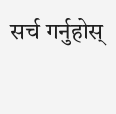सर्च गर्नुहोस्